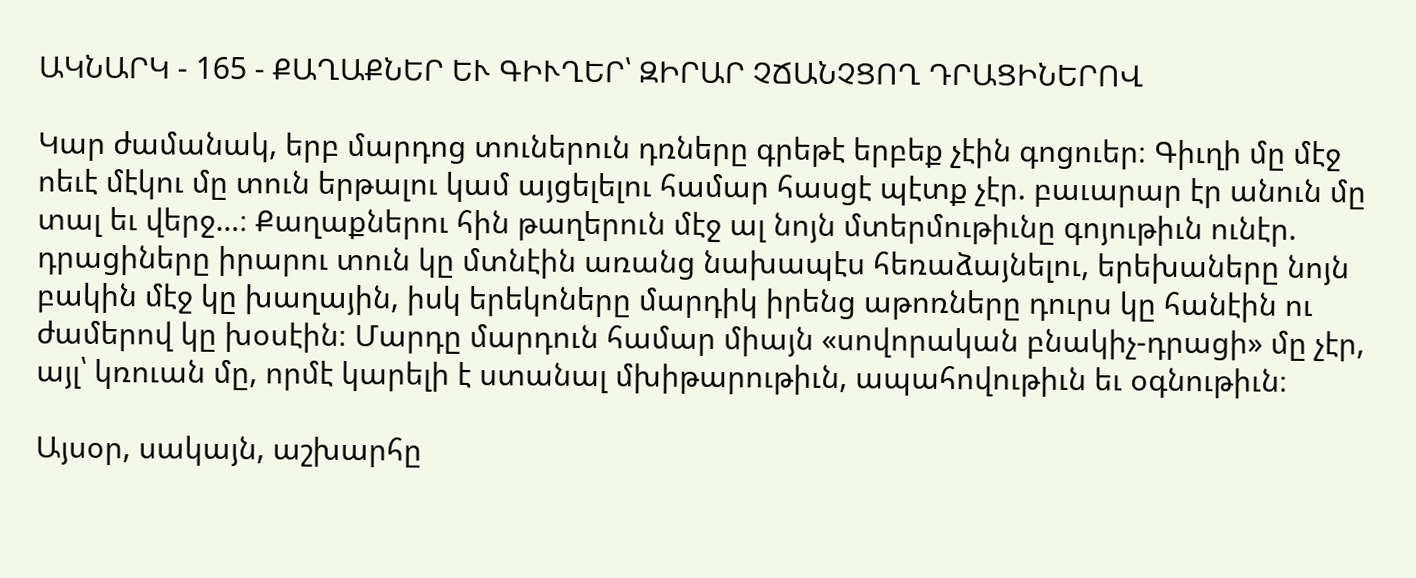ԱԿՆԱՐԿ - 165 - ՔԱՂԱՔՆԵՐ ԵՒ ԳԻՒՂԵՐ՝ ԶԻՐԱՐ ՉՃԱՆՉՑՈՂ ԴՐԱՑԻՆԵՐՈՎ

Կար ժամանակ, երբ մարդոց տուներուն դռները գրեթէ երբեք չէին գոցուեր։ Գիւղի մը մէջ ոեւէ մէկու մը տուն երթալու կամ այցելելու համար հասցէ պէտք չէր. բաւարար էր անուն մը տալ եւ վերջ…։ Քաղաքներու հին թաղերուն մէջ ալ նոյն մտերմութիւնը գոյութիւն ունէր. դրացիները իրարու տուն կը մտնէին առանց նախապէս հեռաձայնելու, երեխաները նոյն բակին մէջ կը խաղային, իսկ երեկոները մարդիկ իրենց աթոռները դուրս կը հանէին ու ժամերով կը խօսէին։ Մարդը մարդուն համար միայն «սովորական բնակիչ-դրացի» մը չէր, այլ՝ կռուան մը, որմէ կարելի է ստանալ մխիթարութիւն, ապահովութիւն եւ օգնութիւն։

Այսօր, սակայն, աշխարհը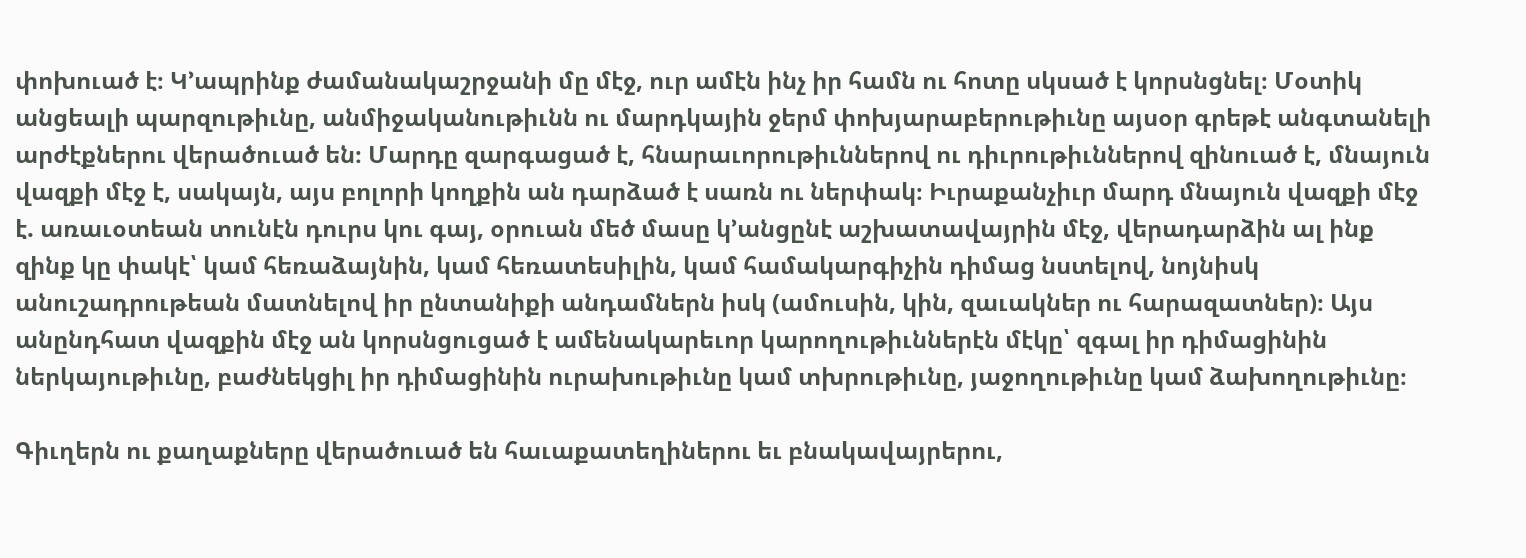փոխուած է։ Կ՚ապրինք ժամանակաշրջանի մը մէջ, ուր ամէն ինչ իր համն ու հոտը սկսած է կորսնցնել։ Մօտիկ անցեալի պարզութիւնը, անմիջականութիւնն ու մարդկային ջերմ փոխյարաբերութիւնը այսօր գրեթէ անգտանելի արժէքներու վերածուած են։ Մարդը զարգացած է, հնարաւորութիւններով ու դիւրութիւններով զինուած է, մնայուն վազքի մէջ է, սակայն, այս բոլորի կողքին ան դարձած է սառն ու ներփակ։ Իւրաքանչիւր մարդ մնայուն վազքի մէջ է. առաւօտեան տունէն դուրս կու գայ, օրուան մեծ մասը կ՚անցընէ աշխատավայրին մէջ, վերադարձին ալ ինք զինք կը փակէ՝ կամ հեռաձայնին, կամ հեռատեսիլին, կամ համակարգիչին դիմաց նստելով, նոյնիսկ անուշադրութեան մատնելով իր ընտանիքի անդամներն իսկ (ամուսին, կին, զաւակներ ու հարազատներ)։ Այս անընդհատ վազքին մէջ ան կորսնցուցած է ամենակարեւոր կարողութիւններէն մէկը՝ զգալ իր դիմացինին ներկայութիւնը, բաժնեկցիլ իր դիմացինին ուրախութիւնը կամ տխրութիւնը, յաջողութիւնը կամ ձախողութիւնը։

Գիւղերն ու քաղաքները վերածուած են հաւաքատեղիներու եւ բնակավայրերու,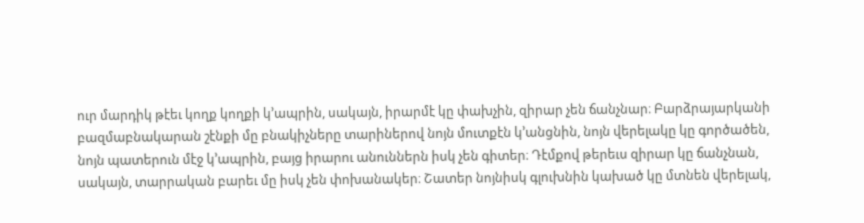ուր մարդիկ թէեւ կողք կողքի կ՚ապրին, սակայն, իրարմէ կը փախչին, զիրար չեն ճանչնար։ Բարձրայարկանի բազմաբնակարան շէնքի մը բնակիչները տարիներով նոյն մուտքէն կ՚անցնին, նոյն վերելակը կը գործածեն, նոյն պատերուն մէջ կ՚ապրին, բայց իրարու անուններն իսկ չեն գիտեր։ Դէմքով թերեւս զիրար կը ճանչնան, սակայն, տարրական բարեւ մը իսկ չեն փոխանակեր։ Շատեր նոյնիսկ գլուխնին կախած կը մտնեն վերելակ,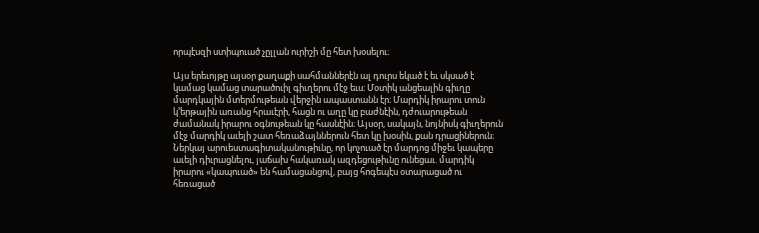որպէսզի ստիպուած չըլլան ուրիշի մը հետ խօսելու։

Այս երեւոյթը այսօր քաղաքի սահմաններէն ալ դուրս եկած է եւ սկսած է կամաց կամաց տարածուիլ գիւղերու մէջ եւս։ Մօտիկ անցեալին գիւղը մարդկային մտերմութեան վերջին ապաստանն էր։ Մարդիկ իրարու տուն կ՚երթային առանց հրաւէրի, հացն ու աղը կը բաժնէին, դժուարութեան ժամանակ իրարու օգնութեան կը հասնէին։ Այսօր, սակայն, նոյնիսկ գիւղերուն մէջ մարդիկ աւելի շատ հեռաձայններուն հետ կը խօսին, քան դրացիներուն։ Ներկայ արուեստագիտականութիւնը, որ կոչուած էր մարդոց միջեւ կապերը աւելի դիւրացնելու, յաճախ հակառակ ազդեցութիւնը ունեցաւ. մարդիկ իրարու «կապուած» են համացանցով, բայց հոգեպէս օտարացած ու հեռացած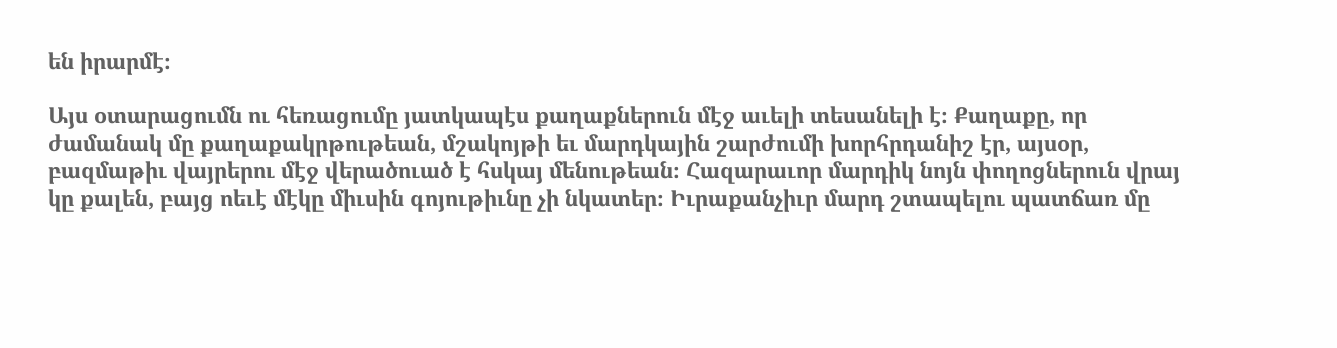են իրարմէ։

Այս օտարացումն ու հեռացումը յատկապէս քաղաքներուն մէջ աւելի տեսանելի է։ Քաղաքը, որ ժամանակ մը քաղաքակրթութեան, մշակոյթի եւ մարդկային շարժումի խորհրդանիշ էր, այսօր, բազմաթիւ վայրերու մէջ վերածուած է հսկայ մենութեան։ Հազարաւոր մարդիկ նոյն փողոցներուն վրայ կը քալեն, բայց ոեւէ մէկը միւսին գոյութիւնը չի նկատեր։ Իւրաքանչիւր մարդ շտապելու պատճառ մը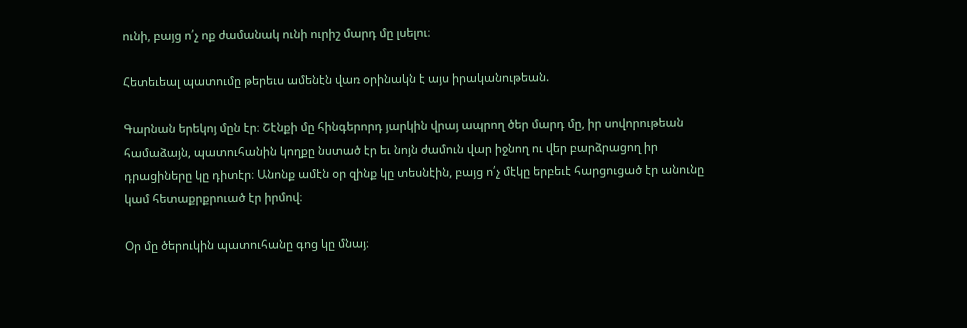ունի, բայց ո՛չ ոք ժամանակ ունի ուրիշ մարդ մը լսելու։

Հետեւեալ պատումը թերեւս ամենէն վառ օրինակն է այս իրականութեան.

Գարնան երեկոյ մըն էր։ Շէնքի մը հինգերորդ յարկին վրայ ապրող ծեր մարդ մը, իր սովորութեան համաձայն, պատուհանին կողքը նստած էր եւ նոյն ժամուն վար իջնող ու վեր բարձրացող իր դրացիները կը դիտէր։ Անոնք ամէն օր զինք կը տեսնէին, բայց ո՛չ մէկը երբեւէ հարցուցած էր անունը կամ հետաքրքրուած էր իրմով։

Օր մը ծերուկին պատուհանը գոց կը մնայ։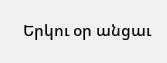Երկու օր անցաւ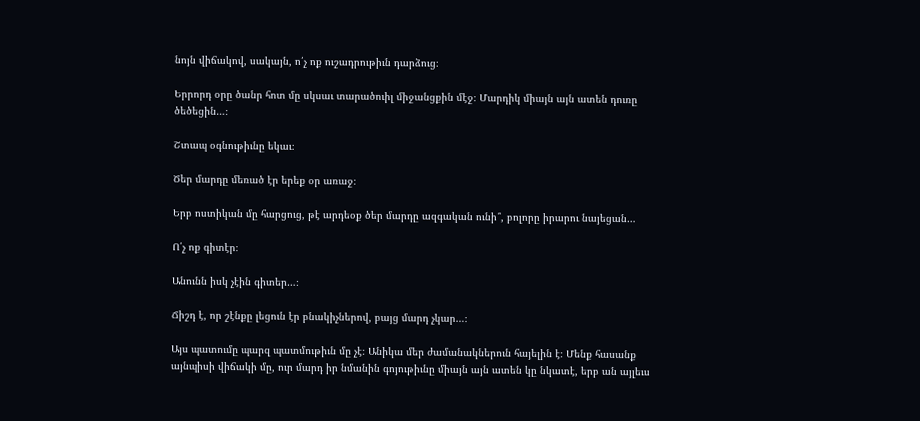նոյն վիճակով, սակայն, ո՛չ ոք ուշադրութիւն դարձուց։

Երրորդ օրը ծանր հոտ մը սկսաւ տարածուիլ միջանցքին մէջ։ Մարդիկ միայն այն ատեն դուռը ծեծեցին…։

Շտապ օգնութիւնը եկաւ։

Ծեր մարդը մեռած էր երեք օր առաջ։

Երբ ոստիկան մը հարցուց, թէ արդեօք ծեր մարդը ազգական ունի՞, բոլորը իրարու նայեցան…

Ո՛չ ոք գիտէր։

Անունն իսկ չէին գիտեր…։

Ճիշդ է, որ շէնքը լեցուն էր բնակիչներով, բայց մարդ չկար…։

Այս պատումը պարզ պատմութիւն մը չէ։ Անիկա մեր ժամանակներուն հայելին է։ Մենք հասանք այնպիսի վիճակի մը, ուր մարդ իր նմանին գոյութիւնը միայն այն ատեն կը նկատէ, երբ ան այլեւս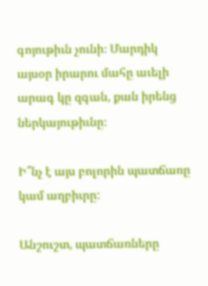գոյութիւն չունի։ Մարդիկ այսօր իրարու մահը աւելի արագ կը զգան, քան իրենց ներկայութիւնը։

Ի՞նչ է այս բոլորին պատճառը կամ աղբիւրը:

Անշուշտ, պատճառները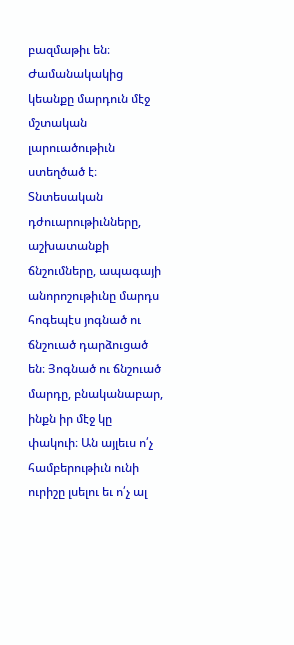բազմաթիւ են։ Ժամանակակից կեանքը մարդուն մէջ մշտական լարուածութիւն ստեղծած է։ Տնտեսական դժուարութիւնները, աշխատանքի ճնշումները, ապագայի անորոշութիւնը մարդս հոգեպէս յոգնած ու ճնշուած դարձուցած են։ Յոգնած ու ճնշուած մարդը, բնականաբար, ինքն իր մէջ կը փակուի։ Ան այլեւս ո՛չ համբերութիւն ունի ուրիշը լսելու եւ ո՛չ ալ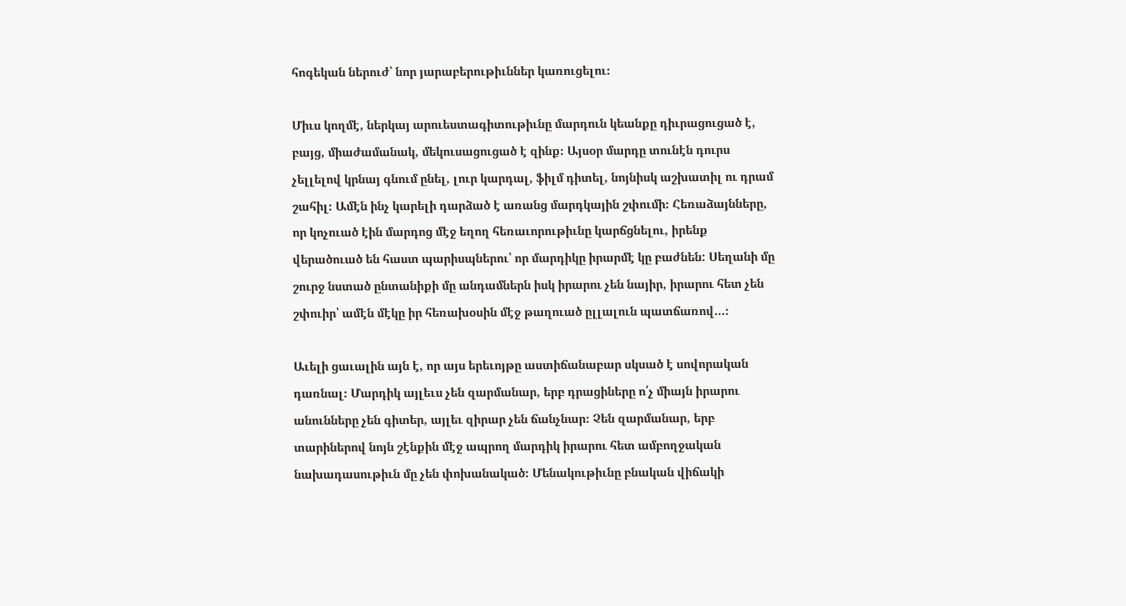հոգեկան ներուժ՝ նոր յարաբերութիւններ կառուցելու։

Միւս կողմէ, ներկայ արուեստագիտութիւնը մարդուն կեանքը դիւրացուցած է, բայց, միաժամանակ, մեկուսացուցած է զինք։ Այսօր մարդը տունէն դուրս չելլելով կրնայ գնում ընել, լուր կարդալ, ֆիլմ դիտել, նոյնիսկ աշխատիլ ու դրամ շահիլ։ Ամէն ինչ կարելի դարձած է առանց մարդկային շփումի։ Հեռաձայնները, որ կոչուած էին մարդոց մէջ եղող հեռաւորութիւնը կարճցնելու, իրենք վերածուած են հաստ պարիսպներու՝ որ մարդիկը իրարմէ կը բաժնեն: Սեղանի մը շուրջ նստած ընտանիքի մը անդամներն իսկ իրարու չեն նայիր, իրարու հետ չեն շփուիր՝ ամէն մէկը իր հեռախօսին մէջ թաղուած ըլլալուն պատճառով…։

Աւելի ցաւալին այն է, որ այս երեւոյթը աստիճանաբար սկսած է սովորական դառնալ։ Մարդիկ այլեւս չեն զարմանար, երբ դրացիները ո՛չ միայն իրարու անունները չեն գիտեր, այլեւ զիրար չեն ճանչնար։ Չեն զարմանար, երբ տարիներով նոյն շէնքին մէջ ապրող մարդիկ իրարու հետ ամբողջական նախադասութիւն մը չեն փոխանակած։ Մենակութիւնը բնական վիճակի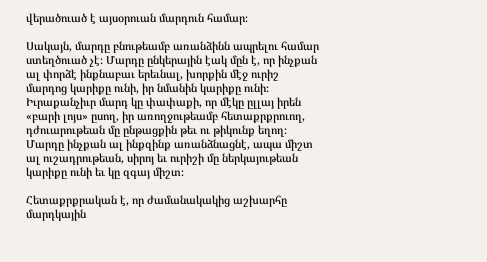վերածուած է այսօրուան մարդուն համար։

Սակայն, մարդը բնութեամբ առանձինն ապրելու համար ստեղծուած չէ։ Մարդը ընկերային էակ մըն է, որ ինչքան ալ փորձէ ինքնաբաւ երեւնալ, խորքին մէջ ուրիշ մարդոց կարիքը ունի, իր նմանին կարիքը ունի։ Իւրաքանչիւր մարդ կը փափաքի, որ մէկը ըլլայ իրեն «բարի լոյս» ըսող, իր առողջութեամբ հետաքրքրուող, դժուարութեան մը ընթացքին թեւ ու թիկունք եղող։ Մարդը ինչքան ալ ինքզինք առանձնացնէ, ապա միշտ ալ ուշադրութեան, սիրոյ եւ ուրիշի մը ներկայութեան կարիքը ունի եւ կը զգայ միշտ։

Հետաքրքրական է, որ ժամանակակից աշխարհը մարդկային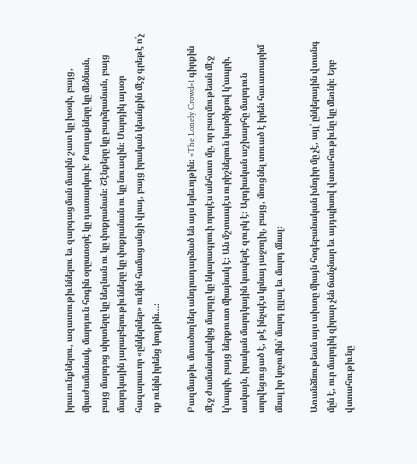իրաւունքներու, ազատութիւններու եւ զարգացման մասին շատ կը խօսի, բայց, միաժամանակ, մարդուն հոգին օրըստօրէ կը դատարկուի։ Քաղաքները կը մեծնան, բայց մարդոց սիրտերը կը նեղնան ու կը փոքրանան։ Շէնքերը կը բարձրանան, բայց մարդկային յարաբերութիւնները կը փոքրանան ու կը նուազին։ Մարդիկ այսօր հազարաւոր «ընկերներ» ունին համացանցի վրայ, բայց իրական կեանքին մէջ գրեթէ ո՛չ ոք ունին իրենց կողքին…։

Բազմաթիւ մտածողներ անդրադարձած են այս երեւոյթին։ «The Lonely Crowd»1 գիրքին մէջ ժամանակակից մարդը կը նկարագրուի որպէս անհատ մը, որ բազմութեան մէջ կ՚ապրի, բայց ներքուստ միայնակ է։ Ան մշտապէս ուրիշներուն կարծիքով կ՚ապրի, սակայն, իրական մարդկային կապերէ զուրկ է։ Արդիական աշխարհը մարդուն սորվեցուցած է, թէ ինչպէս կրնայ յաջողիլ, բայց, մոռցնել տուած է իրեն հաւատարիմ մնալ իր կոչումին՝ մարդ ըլլալ եւ մարդ մնալ։

Առանձնութեան այս ախտը միայն հոգեբանական խնդիր մը չէ, այլ՝ ընկերային վտանգ մըն է, ուր մարդիկ զիրար չեն ճանչնար եւ այդպիսով վստահութիւնը կը մեռնի։ Երբ վստահութիւնը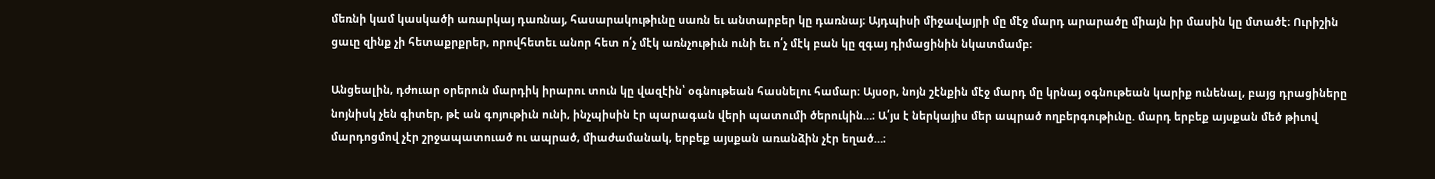մեռնի կամ կասկածի առարկայ դառնայ, հասարակութիւնը սառն եւ անտարբեր կը դառնայ։ Այդպիսի միջավայրի մը մէջ մարդ արարածը միայն իր մասին կը մտածէ։ Ուրիշին ցաւը զինք չի հետաքրքրեր, որովհետեւ անոր հետ ո՛չ մէկ առնչութիւն ունի եւ ո՛չ մէկ բան կը զգայ դիմացինին նկատմամբ։

Անցեալին, դժուար օրերուն մարդիկ իրարու տուն կը վազէին՝ օգնութեան հասնելու համար։ Այսօր, նոյն շէնքին մէջ մարդ մը կրնայ օգնութեան կարիք ունենալ, բայց դրացիները նոյնիսկ չեն գիտեր, թէ ան գոյութիւն ունի, ինչպիսին էր պարագան վերի պատումի ծերուկին…։ Ա՛յս է ներկայիս մեր ապրած ողբերգութիւնը. մարդ երբեք այսքան մեծ թիւով մարդոցմով չէր շրջապատուած ու ապրած, միաժամանակ, երբեք այսքան առանձին չէր եղած…։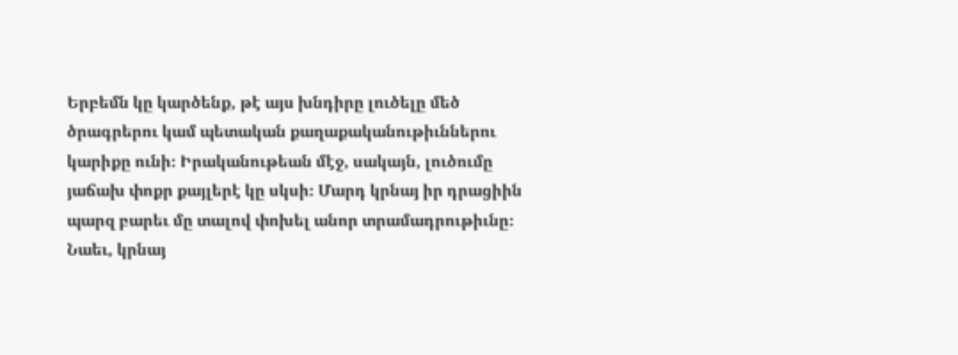Երբեմն կը կարծենք, թէ այս խնդիրը լուծելը մեծ ծրագրերու կամ պետական քաղաքականութիւններու կարիքը ունի։ Իրականութեան մէջ, սակայն, լուծումը յաճախ փոքր քայլերէ կը սկսի։ Մարդ կրնայ իր դրացիին պարզ բարեւ մը տալով փոխել անոր տրամադրութիւնը։ Նաեւ, կրնայ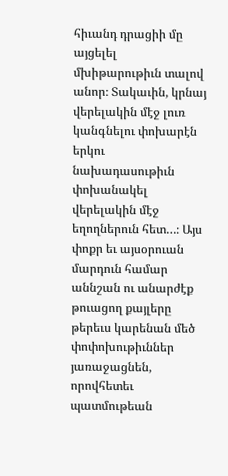հիւանդ դրացիի մը այցելել մխիթարութիւն տալով անոր։ Տակաւին, կրնայ վերելակին մէջ լուռ կանգնելու փոխարէն երկու նախադասութիւն փոխանակել վերելակին մէջ եղողներուն հետ…։ Այս փոքր եւ այսօրուան մարդուն համար աննշան ու անարժէք թուացող քայլերը թերեւս կարենան մեծ փոփոխութիւններ յառաջացնեն, որովհետեւ պատմութեան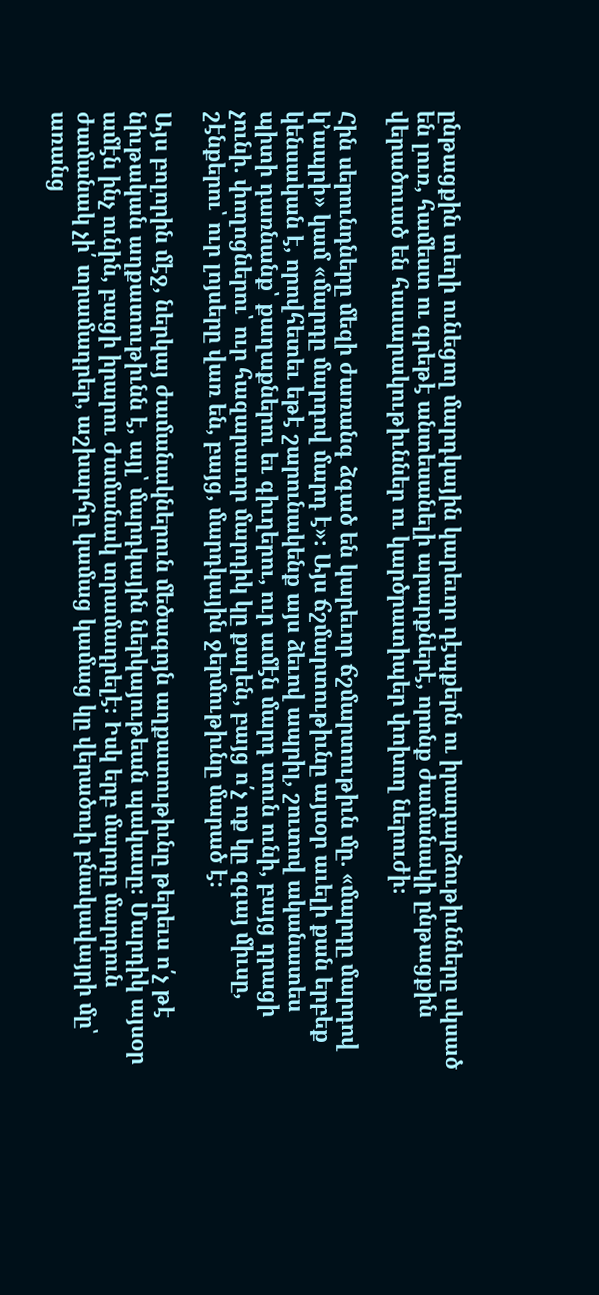ընթացքին տեղի ունեցող մարդկային կարեւոր դէպքերն ու իրադարձութիւնները սկսած են լուռ, համեստ ու գրեթէ անտեսանելի արարքներէ, որոնք ժամանակի ընթացքին վերածուած են հասարակութիւններ ու կարծրատիպեր փոխող ներուժի։

Հին սերունդները մեզի ժառանգ ձգած են կարեւոր ճշմարտութիւն մը. «մարդը մարդով կ՚ապրի» կամ «մարդը մարդով մարդ է»։ Այս ճշմարտութիւնը այսօր աւելի քան երբեք կենսական է, որովհետեւ եթէ շարունակենք այս ձեւով ապրիլ, շուտով ականատես պիտի դառնանք՝ քաղաքներու եւ գիւղերու, ուր ամէն մարդ տուն ունի, բայց դրացի չունի. փողոցներու՝ ուր հազարաւոր մարդիկ կը քալեն, բայց ո՛չ ոք կը զգայ միւսը, շէնքերու՝ ուր լոյսերը վառ են, բայց, մարդկային ջերմութիւնը մարած է։

Այս բոլորին մէջ, ներկայ ժամանակներուն մեծագոյն աղքատութիւնը թերեւս ո՛չ թէ նիւթական աղքատութիւնն է, այլ՝ մարդկային ներկայութեան պակասը։ Մարդիկ այսօր ամէն ինչ ունին, բացի իրարու ժամանակ տրամադրելէ։ Իսկ երբ մարդը մարդուն ժամանակ չի՛ տրամադրեր, աշխարհը կամաց կամաց կը վերածուի բնակավայրի մը՝ առանց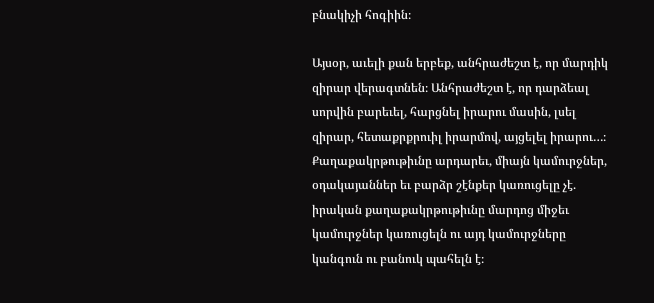բնակիչի հոգիին։

Այսօր, աւելի քան երբեք, անհրաժեշտ է, որ մարդիկ զիրար վերագտնեն։ Անհրաժեշտ է, որ դարձեալ սորվին բարեւել, հարցնել իրարու մասին, լսել զիրար, հետաքրքրուիլ իրարմով, այցելել իրարու…։ Քաղաքակրթութիւնը արդարեւ, միայն կամուրջներ, օդակայաններ եւ բարձր շէնքեր կառուցելը չէ. իրական քաղաքակրթութիւնը մարդոց միջեւ կամուրջներ կառուցելն ու այդ կամուրջները կանգուն ու բանուկ պահելն է։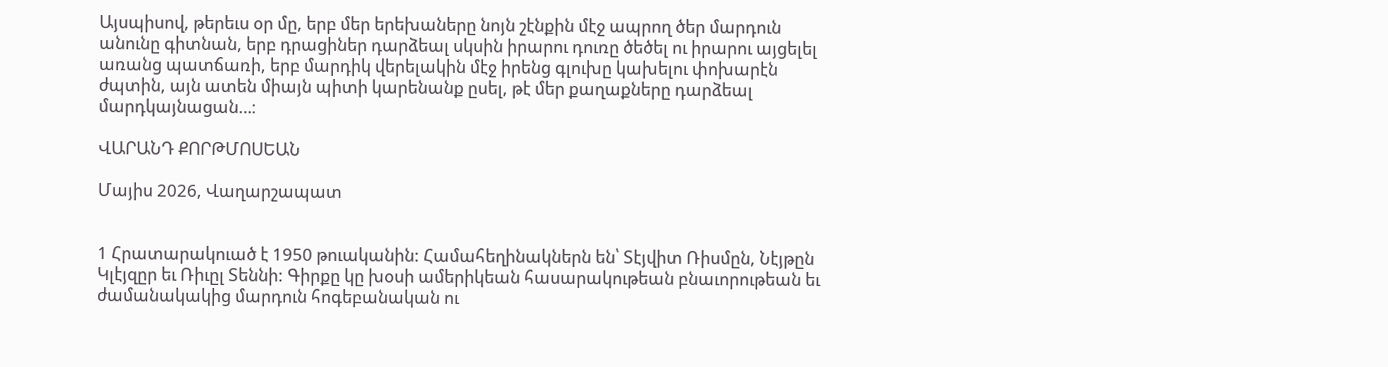Այսպիսով, թերեւս օր մը, երբ մեր երեխաները նոյն շէնքին մէջ ապրող ծեր մարդուն անունը գիտնան, երբ դրացիներ դարձեալ սկսին իրարու դուռը ծեծել ու իրարու այցելել առանց պատճառի, երբ մարդիկ վերելակին մէջ իրենց գլուխը կախելու փոխարէն ժպտին, այն ատեն միայն պիտի կարենանք ըսել, թէ մեր քաղաքները դարձեալ մարդկայնացան…։

ՎԱՐԱՆԴ ՔՈՐԹՄՈՍԵԱՆ

Մայիս 2026, Վաղարշապատ


1 Հրատարակուած է 1950 թուականին: Համահեղինակներն են՝ Տէյվիտ Ռիսմըն, Նէյթըն Կլէյզըր եւ Ռիւըլ Տեննի: Գիրքը կը խօսի ամերիկեան հասարակութեան բնաւորութեան եւ ժամանակակից մարդուն հոգեբանական ու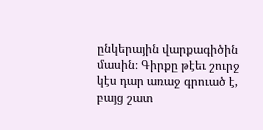ընկերային վարքագիծին մասին։ Գիրքը թէեւ շուրջ կէս դար առաջ գրուած է, բայց շատ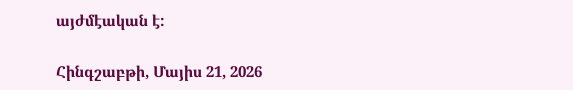այժմէական է:

Հինգշաբթի, Մայիս 21, 2026